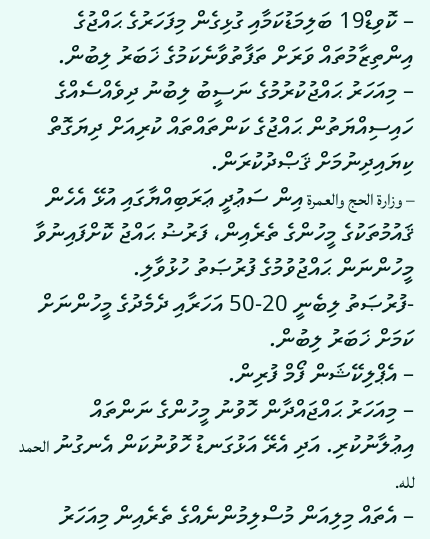– ކޮވިޑް19 ބަލިމަޑުކަމާއި ގުޅިގެން މިފަހަރުގެ ޙައްޖުގެ އިންތިޒާމުތައް ވަރަށް ތަފާތުވާނެކަމުގެ ޚަބަރު ލިބުން.
– މިއަހަރު ޙައްޖުކުރުމުގެ ނަސީބު ލިބުނު ދިވެއްސެއްގެ ހައިސިއްޔަތުން ޙައްޖުގެ ކަންތައްތައް ކުރިއަށް ދިޔަގޮތް ކިޔައިދިނުމަށް ޤަޞްދުކުރަން.
– وزارة الحج والعمرة އިން ސަޢުދީ ޢަރަބިއްޔާގައި އުޅޭ އެހެން ޤައުމުތަކުގެ މީހުންގެ ތެރެއިން، ފަރުޟު ޙައްޖު ކޮށްފައިނުވާ މީހުންނަން ޙައްޖުވުމުގެ ފުރުޞަތު ހުޅުވާލި.
-ފުރުޞަތު ލިބެނީ 20-50 އަހަރާއި ދެމެދުގެ މީހުންނަށް ކަމަށް ޚަބަރު ލިބުން.
– އެޕްލިކޭޝަން ފޯމް ފުރިން.
– މިއަހަރު ޙައްޖައްދާން ހޮވުނު މީހުންގެ ނަންތައް އިޢުލާނުކުރި. އަދި އެރޭ އަޅުގަނޑު ހޮވުނުކަން އެނގުނު الحمد لله.
– އެތައް މިލިއަން މުސްލިމުންނެއްގެ ތެރެއިން މިއަހަރު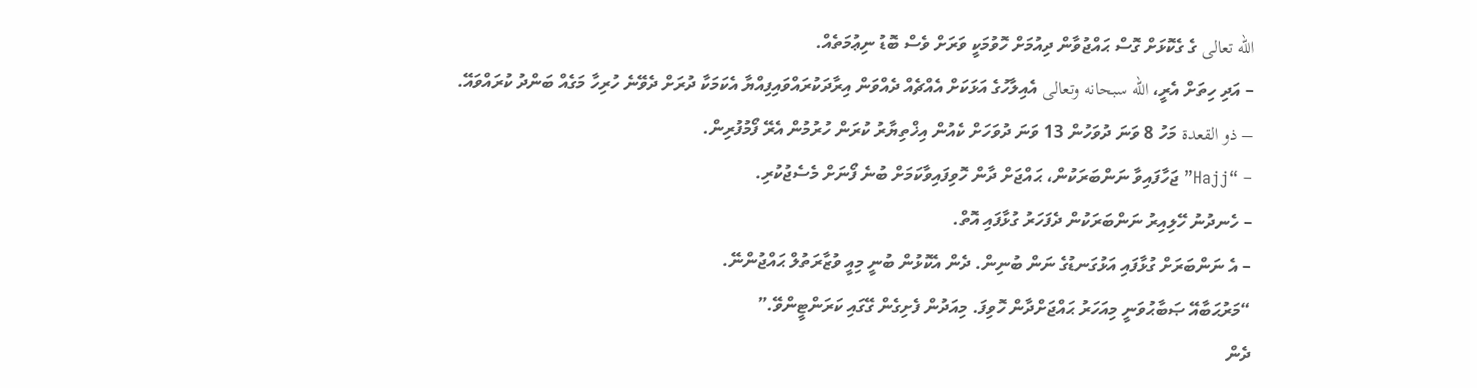الله تعالى ގެ ގެކޮޅަށް ގޮސް ޙައްޖުވާން ދިއުމަށް ހޮވުމަކީ ވަރަށް ވެސް ބޮޑު ނިޢުމަތެއް.
– އަދި ހިތަށް އެރީ، الله سبحانه وتعالى އެއިލާހުގެ އަޅަކަށް އެއްޗެއް ދެއްވަން އިރާދަކުރައްވައިފިއްޔާ އެކަމަކާ ދުރަށް ދެވޭނެ ހުރިހާ މަގެއް ބަންދު ކުރައްވައޭ.
– ذو القعدة މަހު 8 ވަނަ ދުވަހުން 13 ވަނަ ދުވަހަށް ކެއުން އިޚްތިޔާރު ކުރަން ހުރުމުން އެރޭ ފޯމުފުރިން.
– “Hajj” ޖަހާފައިވާ ނަންބަރަކުން، ޙައްޖަށް ދާން ހޮވިފައިވާކަމަށް ބުނެ ފޯނަށް މެސެޖުކުރި.
– ހެނދުނު ހޭލިއިރު ނަންބަރަކުން ދެފަހަރު ގުޅާފައި އޮތް.
– އެ ނަންބަރަށް ގުޅާފައި އަޅުގަނޑުގެ ނަން ބުނިން. ދެން އެކޮޅުން ބުނީ މިއީ ވުޒާރަތުލް ޙައްޖުންނޭ.
“މަރުޙަބާއޭ ޞަބާޙުވަނީ މިއަހަރު ޙައްޖަށްދާން ހޮވިފަ. މިއަދުން ފެށިގެން ގޭގައި ކަރަންޓީންވޭ.”
ދެން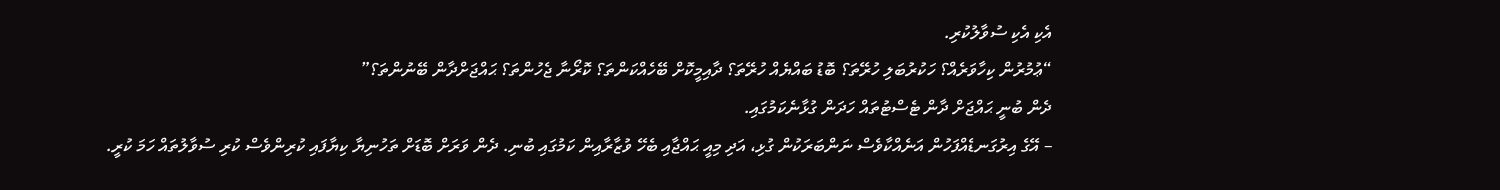އެކި އެކި ސުވާލުކުރި.
“ޢުމުރުން ކިހާވަރެއް؟ ހަކުރުބަލި ހުރޭތަ؟ ބޮޑު ބައްޔެއް ހުރޭތަ؟ ދާއިމީކޮށް ބޭހެއްކަންތަ؟ ކޮރޯނާ ޖެހުންތަ؟ ޙައްޖަށްދާން ބޭނުންތަ؟”
ދެން ބުނީ ޙައްޖަށް ދާން ޓެސްޓުތައް ހަދަން ގުޅާނެކަމުގައި.
– އޭގެ އިރުގަނޑެއްފަހުން އަނެއްކާވެސް ނަންބަރަކުން ގުޅި، އަދި މިއީ ޙައްޖާއި ބެހޭ ވުޒާރާއިން ކަމުގައި ބުނި. ދެން ވަރަށް ބޮޑަށް ތަހުނިޔާ ކިޔާފައި ކުރިންވެސް ކުރި ސުވާލުތައް ހަމަ ކުރީ.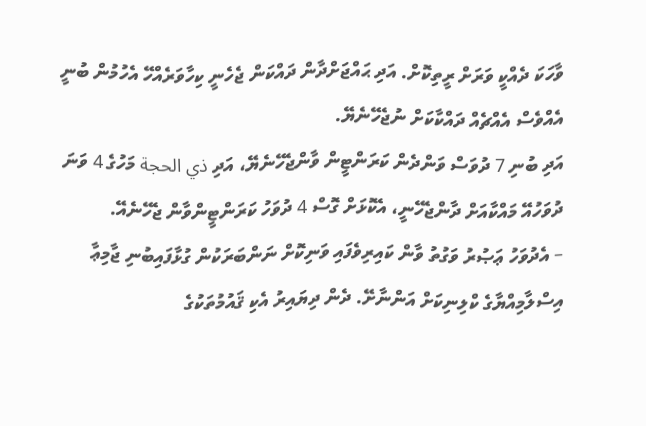ވާހަކަ ދެއްކީ ވަރަށް ރީތިކޮށް. އަދި ޙައްޖަށްދާން ދައްކަން ޖެހެނީ ކިހާވަރެއްހޭ އެހުމުން ބުނީ އެއްވެސް އެއްޗެއް ދައްކާކަށް ނުޖެހޭނެޔޭ.
އަދި ބުނި 7 ދުވަސް ވަންދެން ކަރަންޓީން ވާންޖެހޭނެޔޭ، އަދި ذي الحجة މަހުގެ 4 ވަނަ ދުވަހުއޭ މައްކާއަށް ދާންޖެހޭނީ، އެކޮޅަށް ގޮސް 4 ދުވަހު ކަރަންޓީންވާން ޖެހޭނެއޭ.
– އެދުވަހު ޢަޞުރު ވަގުތު ވާން ކައިރިވެފައި ވަނިކޮށް ނަންބަރަކުން ގުޅާފައިބުނި ޖާމިޢާ އިސްލާމިއްޔާގެ ކްލިނިކަށް އަންނާށޭ. ދެން ދިޔައިރު އެކި ޤައުމުތަކުގެ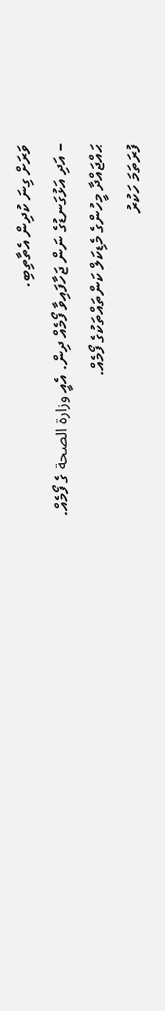ވަރަށް ގިނަ ކުދިން އެތާތިބި.
– އަދި އަޅުގަނޑުގެ ނަން ޖަހާފައިވާ ފޯމެއް ދިން. އެއީ وزارة الصحة ގެ ފޯމެއް. ޙައްޖައްދާ މީހުންގެ މެޑިކަލް ކަންތައްތަކުގެ ފޯމެއް.
ފުރަތަމަ ހަކުރު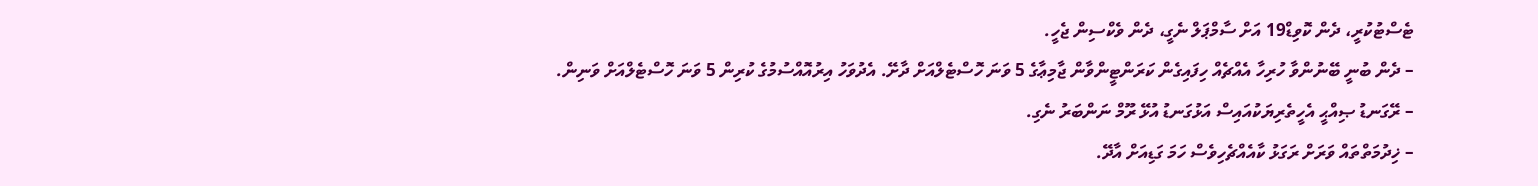ޓެސްޓުކުރީ، ދެން ކޮވިޑް19 އަށް ސާމްޕަލް ނެގީ، ދެން ވެކްސިން ޖެހީ.
– ދެން ބުނީ ބޭނުންވާ ހުރިހާ އެއްޗެއް ހިފައިގެން ކަރަންޓީންވާން ޖާމިޢާގެ 5 ވަނަ ހޮސްޓެލްއަށް ދާށޭ. އެދުވަހު އިރުއޮއްސުމުގެ ކުރިން 5 ވަނަ ހޮސްޓެލްއަށް ވަނިން.
– ރޭގަނޑު ޞިއްޙީ އެހީތެރިޔަކުއައިސް އަޅުގަނޑު އުޅޭ ރޫމް ނަންބަރު ނެގި.
– ޚިދުމަތްތައް ވަރަށް ރަގަޅު ކާއެއްޗެހިވެސް ހަމަ ގަޑިއަށް އާދޭ.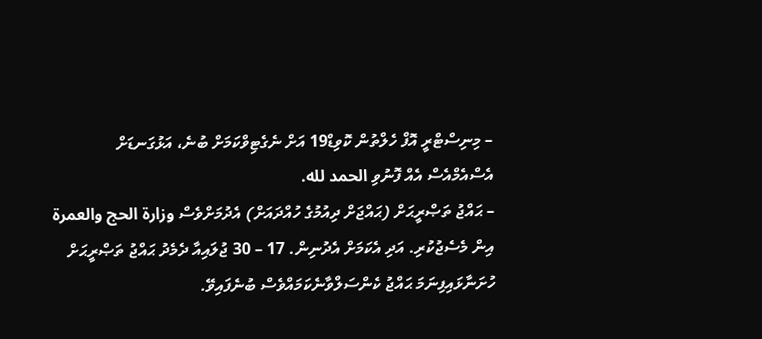– މިނިސްޓްރީ އޮފް ހެލްތުން ކޮވިޑް19 އަށް ނެގެޓިވްކަމަށް ބުނެ، އަޅުގަނޑަށް އެސްއެމްއެސް އެއް ފޮނުވި الحمد لله.
– ޙައްޖު ތަޞްރީޙަށް (ޙައްޖަށް ދިއުމުގެ ހުއްދައަށް) އެދުމަށްވެސް وزارة الحج والعمرة އިން މެސެޖުކުރި. އަދި އެކަމަށް އެދުނިން. 17 – 30 ޖުލައިއާ ދެމެދު ޙައްޖު ތަޞްރީޙަށް ހުށަނާޅައިފިނަމަ ޙައްޖު ކެންސަލްވާނެކަމައްވެސް ބުނެފައިވޭ.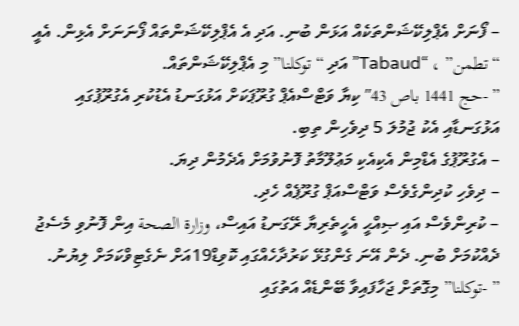– ފޯނަށް އެޕްލިކޭޝަންތަކެއް އަޅަން ބުނި. އަދި އެ އެޕްލިކޭޝަންތައް ފޯނަނަށް އެޅިން. އެއީ “تطمن” ، “Tabaud” އަދި “توكلنا” މި އެޕްލިކޭޝަންތައް.
” -حج 1441 باص 43″ ކިޔާ ވަޓްސްއެޕް ގުރޫޕަކަށް އަޅުގަނޑު އެޑުކުރި އެގުރޫޕުގައި އަޅުގަނޑާއި އެކު ޖުމުލަ 5 ދިވެހިން ތިބި.
– އެގުރޫޕުގެ އެޑްމިން އެކިއެކި މަޢުލޫމާތު ފޮނުވުމަށް އެދެމުން ދިޔަ.
– ދިވެހި ކުދިންގެވެސް ވަޓްސްއަޕް ގުރޫޕެއް ހެދި.
– ކުރިންވެސް އައި ޞިއްޙީ އެހީތެރިޔާ ރޭގަނޑު އައިސް، وزارة الصحة އިން ފޮނުވި މެސެޖު ދެއްކުމަށް ބުނި. ދެން އޭނަ ގެންގުޅޭ ކަރުދާހެއްގައި ކޮވިޑް19އަށް ނެގެޓިވްކަމަށް ލިޔުނު.
” -توكلنا” މިގޮތަށް ޖަހާފައިވާ ބޭންޑެއް އަތުގައި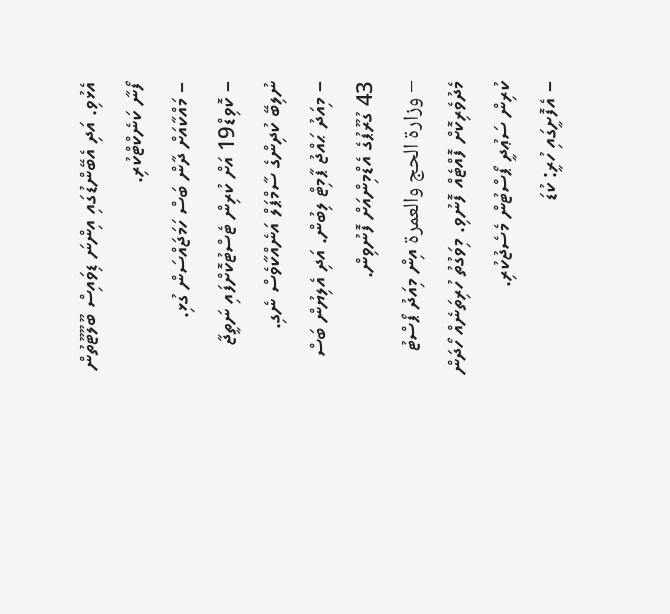އެޅުވި. އަދި އެބޭންޑުގައި އިންނަ ޑިވައިސް ބޫލޫޓޫތުން ފޯނާ ކަނެކްޓްކުރި.
– މައްކާއަށް ދާން ބަސް ހަމަޖައްސަން ގުޅި.
– ކޮވިޑް19 އަށް ކުރިން ޓެސްޓުކޮށްފައި ނަތީޖާ ނުލިބޭ ކުދިންގެ ސާމްޕަލް އަނެއްކާވެސް ނެގި.
– މިއަދު ޙައްޖު ޕާމިޓް ލިބުން. އަދި އެލިޔުން ބަސް 43 ގުރޫޕުގެ އެޑްމިންއަށް ފޮނުވިން.
– وزارة الحج والعمرة އިން މިއަދު ޕޯސްޓު މެދުވެރިކޮށް ފޮއްޓެއް ފޮނުވި. މިވަގުތު ހުރިތަނެއް ހޯދަން ކުރިން ސަޢުދީ ޕޯސްޓުން މެސެޖުކުރި.
– އެފޮށީގައި ހުރީ: ކުޑަ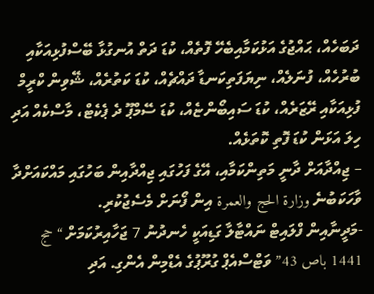ދަބަހެއް، ޙައްޖުގެ އަޅުކަމާއިބެހޭ ފޮތެއް، ކުޑަ ދަތް އުނގުޅާ ބޭސްފުޅިއަކާއި ބުރުހެއް، ފުނަލެއް، ނިޔަފަތިކަނޑާ ދައްޗެއް، ކުޑަ ކަތުރެއް، ޝޭވިން ކްރީމް ފުޅިއަކާއި ރޭޒަރެއް، ކުޑަ ސައިބޯންޏެއް، ކުޑަ ސޭމްޕޫ ދެ ޕެކެޓް، މާސްކެއް އަދި ހިލަ އަޅަން ކުޑަ ފޮތި ކޮތަޅެއް.
– ޖިއްދާއަށް ދާނީ މަތިންކަމާއި، އޭގެ ފަހުގައި ޖިއްދާއިން ބަހުގައި މައްކައަށްދާ ވާހަކަބުނެ وزارة الحج والعمرة އިން ފޯނަށް މެސެޖުކުރި.
-މަދީނާއިން ފްލައިޓް ނައްޓާލާ ގަޑިއަކީ ހެނދުނު 7 ޖަހާއިރުކަމަށް “حج 1441 باص 43” ވަޓްސްއެޕް ގުރޫޕުގެ އެޑްމިން އެންގި. އަދި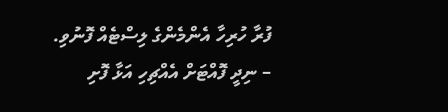ފުރާ ހުރިހާ އެންމެންގެ ލިސްޓެއް ފޮނުވި.
– ނިދީ ފޮއްޓަށް އެއްޗިހި އަޅާ ފޮށި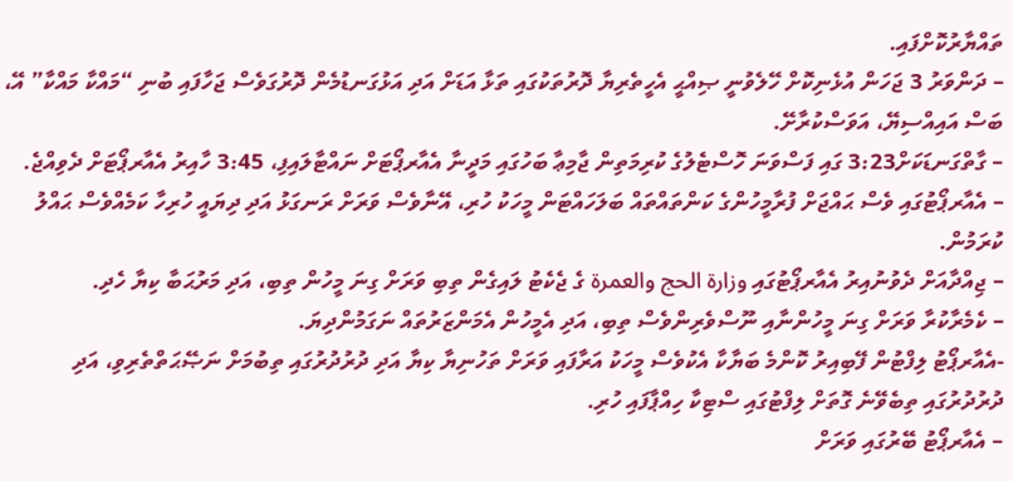ތައްޔާރުކޮށްފައި.
– ދަންވަރު 3 ޖަހަން އުޅެނިކޮށް ހޭލެވުނީ ޞިއްޙީ އެހީތެރިޔާ ދޮރުތަކުގައި ތަޅާ އަޑަށް އަދި އަޅުގަނޑުމެން ދޮރުގަވެސް ޖަހާފައި ބުނި “މައްކާ މައްކާ” އޭ، ބަސް އައިއްސިޔޭ، އަވަސްކުރާށޭ.
– ގާތްގަނޑަކަށް3:23 ގައި ފަސްވަނަ ހޮސްޓެލުގެ ކުރިމަތިން ޖާމިޢާ ބަހުގައި މަދީނާ އެއާރޕޯޓަށް ނައްޓާލައިފި، 3:45 ހާއިރު އެއާރޕޯޓަށް ދެވިއްޖެ.
– އެއާރޕޯޓުގައި ވެސް ޙައްޖަށް ފުރާމީހުންގެ ކަންތައްތައް ބަލަހައްޓަން މީހަކު ހުރި، އޭނާވެސް ވަރަށް ރަނގަޅު އަދި ދިޔައީ ހުރިހާ ކަމެއްވެސް ޙައްލު ކުރަމުން.
– ޖިއްދާއަށް ދެވުނުއިރު އެއާރޕޯޓުގައި وزارة الحج والعمرة ގެ ޖެކެޓު ލައިގެން ތިބި ވަރަށް ގިނަ މީހުން ތިބި، އަދި މަރުޙަބާ ކިޔާ ހެދި.
– ކެމެރާކުރާ ވަރަށް ގިނަ މީހުންނާއި ނޫސްވެރިންވެސް ތިބި، އަދި އެމީހުން އެމަންޒަރުތައް ނަގަމުންދިޔަ.
-އެއާރޕޯޓު ލިފްޓުން ފޭބިއިރު ކޮންމެ ބަޔާކާ އެކުވެސް މީހަކު އަރާފައި ވަރަށް ތަހުނިޔާ ކިޔާ އަދި ދުރުދުރުގައި ތިބުމަށް ނަޞޭޙަތްތެރިވި، އަދި ދުރުދުރުގައި ތިބެވޭނެ ގޮތަށް ލިފްޓުގައި ސްޓިކާ ހިއްޕާފައި ހުރި.
– އެއާރޕޯޓު ބޭރުގައި ވަރަށް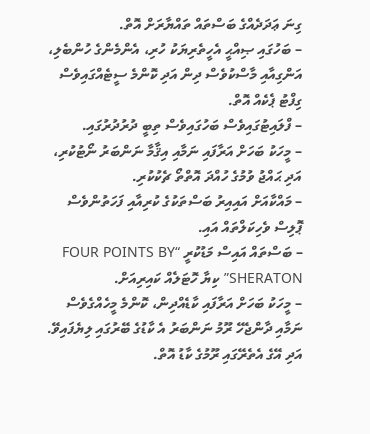ގިނަ ޢަދަދެއްގެ ބަސްތައް ތައްޔާރަށް އޮތް.
– ބަހުގައި ޞިއްޙީ އެހީތެރިޔަކު ހުރި، އެންމެންގެ ހުންބެލި، އަންގިއާއި މާސްކުވެސް ދިން އަދި ކޮންމެ ސީޓެއްގައިވެސް ގިފްޓު ޕެކެއް އޮތް.
– ފްލައިޓުގައިވެސް ބަހުގައިވެސް ތިބީ ދުރުދުރުގައި.
– މީހަކު ބަހަށް އަރާފައި ނަމާއި އިޤާމާ ނަންބަރު ނޯޓުކުރި، އަދި ޙައްޖު ވުމުގެ ހުއްދަ އޮތްތޯ ޗެކުކުރި.
– މައްކާއަށް އައިއިރު ބަސްތަކުގެ ކުރިއާއި ފަހަތުންވެސް ޕޮލިސް ވެހިކަލްތައް އައި.
– ބަސްތައް އައިސް މަޑުކުރީ “FOUR POINTS BY SHERATON” ކިޔާ ހޮޓަލެއް ކައިރިއަށް.
– މީހަކު ބަހަށް އަރާފައި ކާޑެއްދިން، ކޮންމެ މީހެއްގެވެސް ނަމާއި ދާންޖެހޭ ރޫމު ނަންބަރު އެ ކާޑުގެ ބޭރުގައި ލިޔެފައިވޭ. އަދި އޭގެ އެތެރޭގައި ރޫމުގެ ކާޑު އޮތް.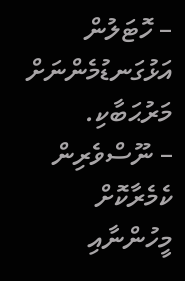– ހޮޓަލުން އަޅުގަނޑުމެންނަށް މަރުޙަބާކި.
– ނޫސްވެރިން ކެމެރާކޮށް މީހުންނާއި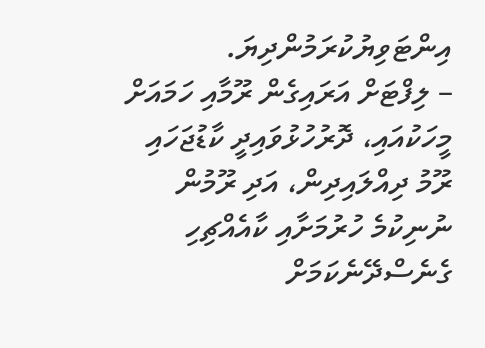އިންޓަވިޔުކުރަމުންދިޔަ.
– ލިފްޓަށް އަރައިގެން ރޫމާއި ހަމައަށް މީހަކުއައި، ދޮރުހުޅުވައިދީ ކާޑުޖަހައި ރޫމު ދިއްލައިދިން، އަދި ރޫމުން ނުނިކުމެ ހުރުމަށާއި ކާއެއްޗިހި ގެނެސްދޭނެކަމަށް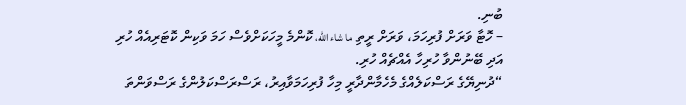ބުނި.
– ހޮޓާ ވަރަށް ފުރިހަމަ، ވަރަށް ރީތި ما شاء الله، ކޮންމެ މީހަކަށްވެސް ހަމަ ވަކިން ކޮޓަރިއެއް ހުރި އަދި ބޭނުންވާ ހުރިހާ އެއްޗެއް ހުރި.
“ދުނިޔޭގެ ރަސްކަލެއްގެ މެހެމާންދާރީ މިހާ ފުރިހަމަވާއިރު، ރަސްރަސްކަލުންގެ ރަސްވަންތަ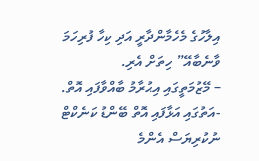އިލާހުގެ މެހެމާންދާރީ އަދި ކިހާ ފުރިހަމަ ވާނެބާއޭ” ހިތަށް އެރި.
– މޭޒުމަތީގައި އިޙުރާމު ބާއްވާފައި އޮތް.
-އަތުގައި އަޅާފައި އޮތް ބޭންޑު ކަނެކްޓް ނުކުރިޔަސް އެންމެ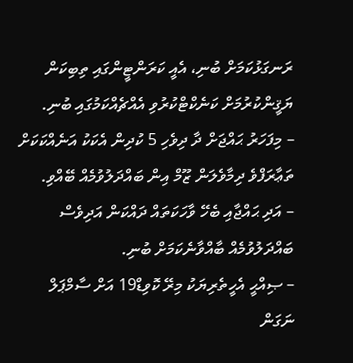ރަނގަޅުކަމަށް ބުނި، އެއީ ކަރަންޓީންގައި ތިބިކަން ޔަޤީންކުރުމަށް ކަނެކްޓްކުރުވި އެއްޗެއްކަމުގައި ބުނި.
– މިފަހަރު ޙައްޖަށް ދާ ދިވެހި 5 ކުދިން އެކަކު އަނެއްކަކަށް ތަޢާރަފްވެ ދިމާވެލަން ޒޫމް އިން ބައްދަލުވުމެއް ބޭއްވި.
– އަދި ޙައްޖާއި ބެހޭ ވާހަކަތައް ދައްކަން އަދިވެސް ބައްދަލުވުމެއް ބާއްވާނެކަމަށް ބުނި.
– ޞިއްޙީ އެހީތެރިޔަކު މިރޭ ކޮވިޑް19 އަށް ސާމްޕަލް ނަގަން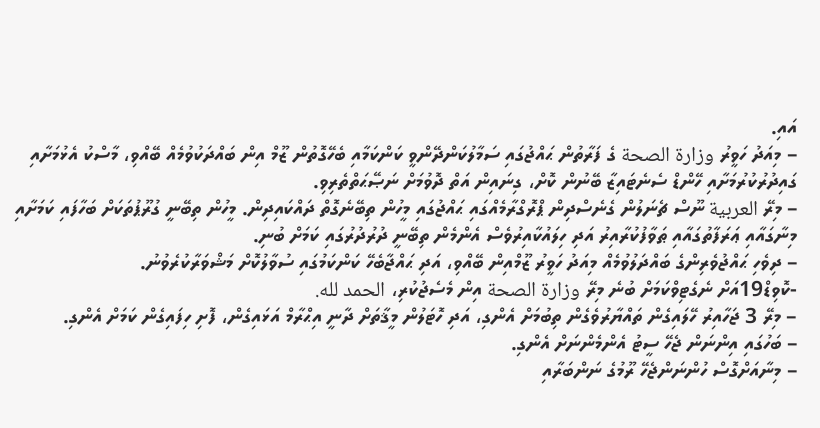އައި.
– މިއަދު ހަވީރު وزارة الصحة ގެ ފަރާތުން ޙައްޖުގައި ސަމާލުކަންދޭންވީ ކަންކަމާއި ބެހޭގޮތުން ޒޫމް އިން ބައްދަކުވުމެއް ބޭއްވި، މާސްކު އެޅުމަށާއި ގައިދުރުކުރުމަށާއި ހޭންޑް ސެނެޓައިޒާ ބޭނުން ކޮށް، ގިނައިން އަތް ދޮވުމަށް ނަޞޭޙަތްތެރިވި.
– މިރޭ العربية ނޫސް ޗެނަލުން ގެނެސްދިން ޕްރޮގްރާމެއްގައި ޙައްޖުގައި މީހުން ތިބޭނެގޮތް ދައްކައިދިން. މީހުން ތިބޭނީ ގުރޫޕުތަކަށް ބަހާފައި ކަމަށާއި މިނާގައާއި ޢަރަފާތުގައާއި ޠަވާފުކުރާއިރު އަދި ހިލައުކާއިރުވެސް އެންމެން ތިބޭނީ ދުރުދުރުގައި ކަމަށް ބުނި.
– ދިވެހި ޙައްޖުވެރިންގެ ބައްދަލުވުމެއް މިއަދު ހަވީރު ޒޫމްއިން ބޭއްވި، އަދި ޙައްޖާބެހޭ ކަންކަމުގައި ސުވާލުކޮށް މަޝްވަރާކުރެވުނު.
-ކޮވިޑް19އަށް ނެގެޓިވްކަމަށް ބުނެ މިރޭ وزارة الصحة އިން މެސެޖުކުރި، الحمد لله.
– މިރޭ 3 ޖަހާއިރު ހޭލައިގެން ތައްޔާރުވެގެން ތިބުމަށް އެންގި، އަދި ހޮޓަލުން މީޤާތަށް ދާނީ އިޙްރާމް އަޅައިގެން، ފޮށި ހިފައިގެން ކަމަށް އެންގި.
– ބަހުގައި އިންނަން ޖެހޭ ސީޓު އެންމެންނަށް އެންގި.
– މިނާއަށްގޮސް ހުންނަންޖެހޭ ރޫމުގެ ނަންބަރާއި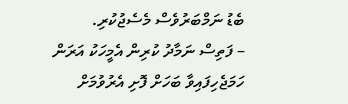ބެޑު ނަމްބަރުވެސް މެސެޖުކުރި.
– ފަތިސް ނަމާދު ކުރިން އެމީހަކު އަރަން ހަމަޖެހިފައިވާ ބަހަށް ފޮށި އެރުވުމަށް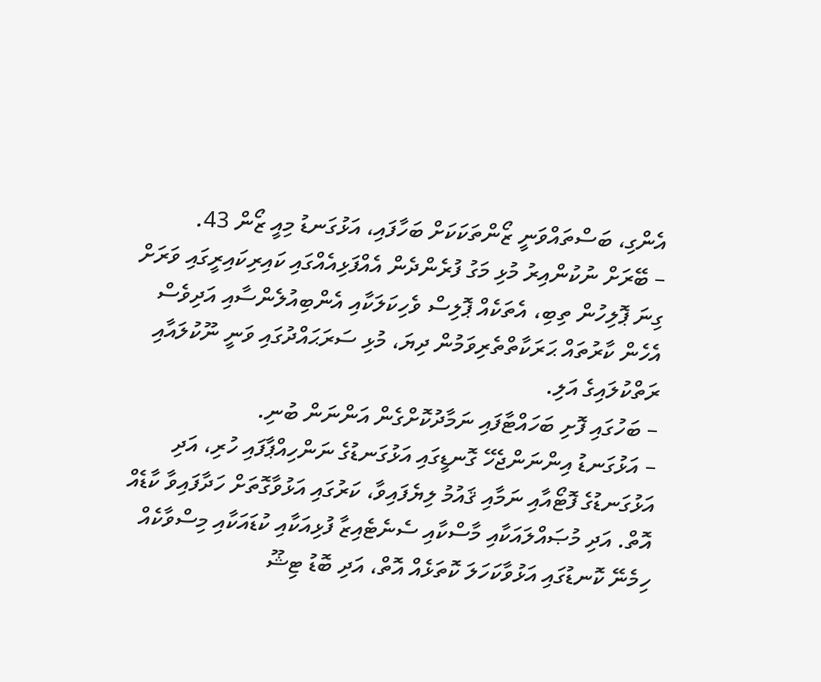އެންގި، ބަސްތައްވަނީ ޒޯންތަކަކަށް ބަހާފައި، އަޅުގަނޑު މިއީ ޒޯން 43.
– ބޭރަށް ނުކުންއިރު މުޅި މަގު ފުރެންދެން އެއްފަޅިއެއްގައި ކައިރިކައިރީގައި ވަރަށް ގިނަ ޕޮލިހުން ތިބި، އެތަކެއް ޕޮލިސް ވެހިކަލަކާއި އެންބިއުލެންސާއި އަދިވެސް އެހެން ކާރުތައް ޙަރަކާތްތެރިވަމުން ދިޔަ، މުޅި ސަރަޙައްދުގައި ވަނީ ނޫކުލައާއި ރަތްކުލައިގެ އަލި.
– ބަހުގައި ފޮށި ބަހައްޓާފައި ނަމާދުކޮށްގެން އަންނަން ބުނި.
– އަޅުގަނޑު އިންނަންޖެހޭ ގޮނޑީގައި އަޅުގަނޑުގެ ނަންހިއްޕާފައި ހުރި، އަދި އަޅުގަނޑުގެ ފޮޓޯއާއި ނަމާއި ޤައުމު ލިޔެފައިވާ، ކަރުގައި އަޅުވާގޮތަށް ހަދާފައިވާ ކާޑެއް އޮތް. އަދި މުޞައްލައަކާއި މާސްކާއި ސެނެޓެއިޒާ ފުޅިއަކާއި ކުޑައަކާއި މިސްވާކެއް ހިމެނޭ ކޮނޑުގައި އަޅުވާކަހަލަ ކޮތަޅެއް އޮތް، އަދި ބޮޑު ޓިޝޫ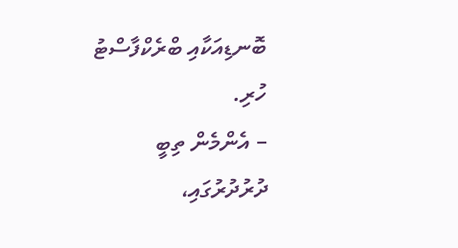ބޮނޑިއަކާއި ބްރެކްފާސްޓު ހުރި.
– އެންމެން ތިބީ ދުރުދުރުގައި،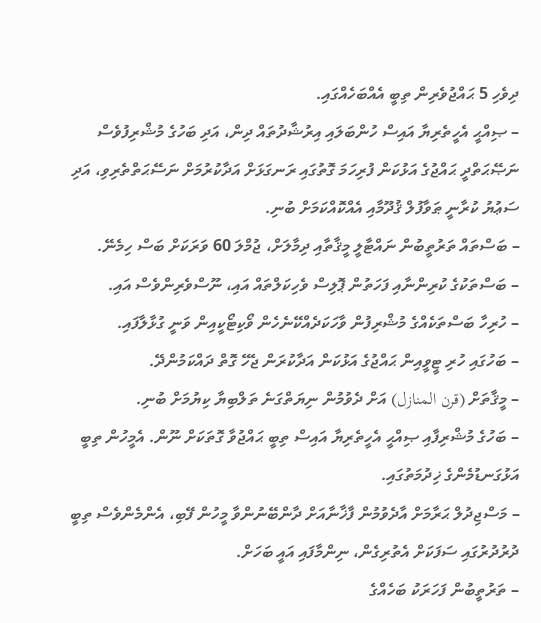ދިވެހި 5 ޙައްޖުވެރިން ތިބީ އެއްބަހެއްގައި.
– ޞިއްޙީ އެހީތެރިޔާ އައިސް ހުންބަލައި އިރުޝާދުތައް ދިން، އަދި ބަހުގެ މުޝްރިފުވެސް ނަޞޭޙަތްދީ ޙައްޖުގެ އަޅުކަން ފުރިހަމަ ގޮތުގައި ރަނގަޅަށް އަދާކުރުމަށް ނަސޭޙަތްތެރިވި، އަދި ސަޢުޔު ކުރާނީ ޠަވާފުލް ޤުދޫމާއި އެއްކޮއްކަމަށް ބުނި.
– ބަސްތައް ތަރުތީބުން ނައްޓާލީ މީޤާތާއި ދިމާލަށް، ޖުމްލަ 60 ވަރަކަށް ބަސް ހިމެނޭ.
– ބަސްތަކުގެ ކުރިންނާއި ފަހަތުން ޕޮލިސް ވެހިކަލްތައް އައި، ނޫސްވެރިންވެސް އައި.
– ހުރިހާ ބަސްތަކެއްގެ މުޝްރިފުން ވާހަކަދެއްކޭނެހެން ވޯކިޓޯކީއިން ވަނީ ގުޅާލާފައި.
– ބަހުގައި ހުރި ޓީވީއިން ޙައްޖުގެ އަޅުކަން އަދާކުރަން ޖެހޭ ގޮތް ދައްކަމުންދޭ.
– މީޤާތަށް (قرن المنازل) އަށް ދެވުމުން ނިޔަތްގަނެ ތަލްބިޔާ ކިޔުމަށް ބުނި.
– ބަހުގެ މުޝްރިފާއި ޞިއްޙީ އެހީތެރިޔާ އައިސް ތިބީ ޙައްޖުވާ ގޮތަކަށް ނޫން. އެމީހުން ތިބީ އަޅުގަނޑުމެންގެ ޚިދުމަތުގައި.
– މަސްޖިދުލް ޙަރާމަށް އާދެވުމުން ފާޚާނާއަށް ދާންބޭނުންވާ މީހުން ފޭބި، އެންމެންވެސް ތިބީ ދުރުދުރުގައި ސަފަކަށް އެތުރިގެން، ނިންމާފައި އައީ ބަހަށް.
– ތަރުތީބުން ފަހަރަކު ބަހެއްގެ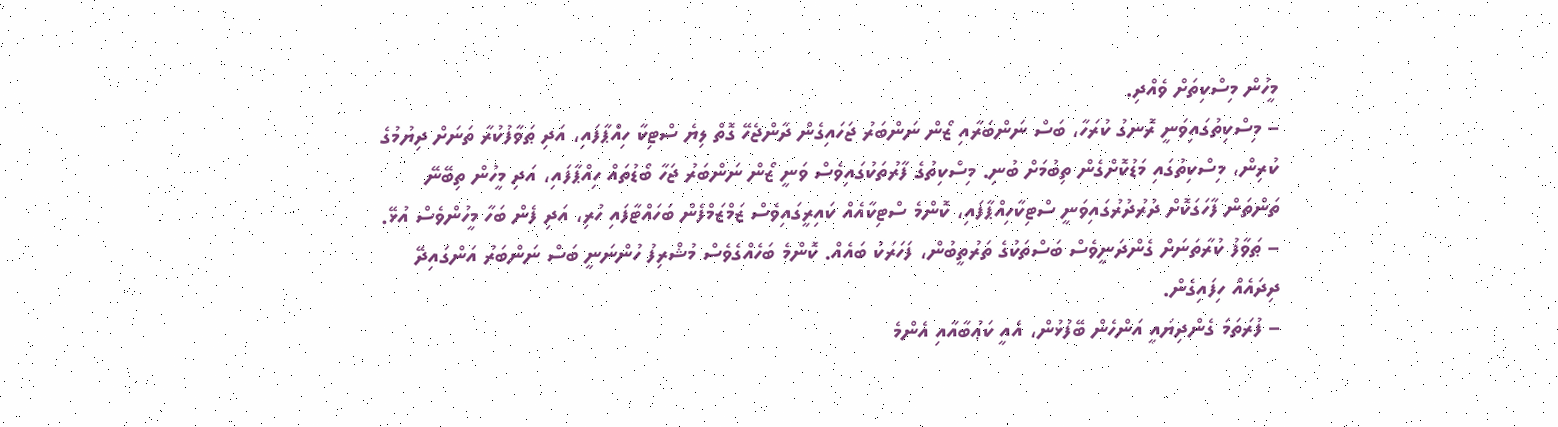މީހުން މިސްކިތަށް ވެއްދި.
– މިސްކިތުގައިވަނީ ރޮނގު ކުރަހާ، ބަސް ނަންބަރާއި ޒޯން ނަންބަރު ޖަހައިގެން ދާންޖެހޭ ގޮތް ލިޔެ ސްޓިކާ ހިއްޕާފައި، އަދި ޠަވާފުކުރާ ތަނަށް ދިޔުމުގެ ކުރިން، މިސްކިތުގައި މަޑުކޮށްގެން ތިބުމަށް ބުނި. މިސްކިތުގެ ފާރުތަކުގައިވެސް ވަނީ ޒޯން ނަންބަރު ޖަހާ ބޯޑުތައް ހިއްޕާފައި، އަދި މީހުން ތިބޭނޭ ތަންތަން ފާހަގަކޮށް ދުރުދުރުގައިވަނީ ސްޓިކާހިއްޕާފައި، ކޮންމެ ސްޓިކާއެއް ކައިރީގައިވެސް ޒަމްޒަމްފެން ބަހައްޓާފައި ހުރި، އަދި ފެން ބަހާ މީހުންވެސް އުޅޭ.
– ޠަވާފު ކުރާތަނަށް ގެންދަނީވެސް ބަސްތަކުގެ ތަރުތީބުން، ފަހަރަކު ބައެއް. ކޮންމެ ބަހެއްގެވެސް މުޝްރިފު ހުންނަނީ ބަސް ނަންބަރު އަންގައިދޭ ދިދައެއް ހިފައިގެން.
– ފުރަތަމަ ގެންދިޔައީ އަންހެން ބޭފުޅުން، އެއީ ކަޢުބާއާއި އެންމެ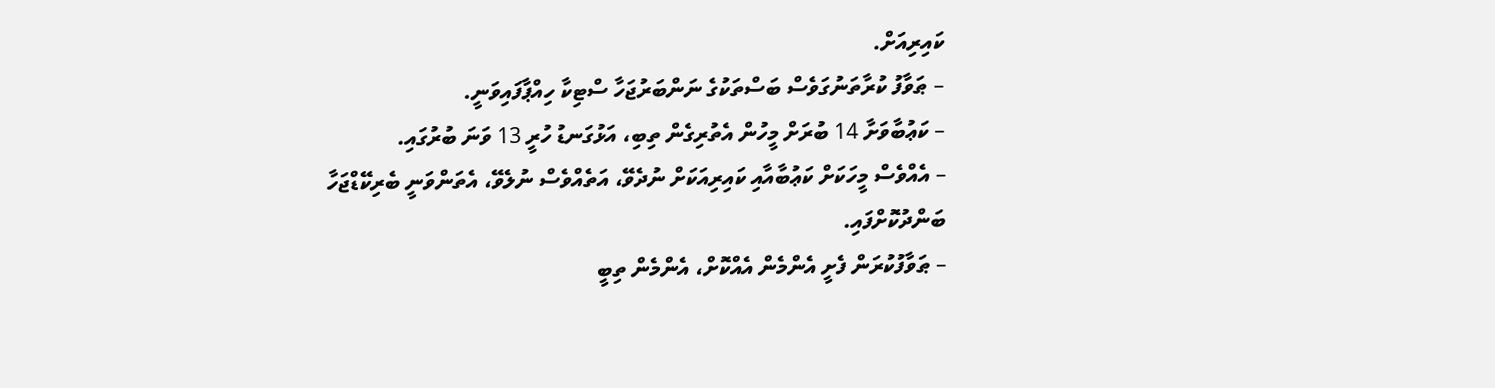ކައިރިއަށް.
– ޠަވާފު ކުރާތަނުގަވެސް ބަސްތަކުގެ ނަންބަރުޖަހާ ސްޓިކާ ހިއްޕާފައިވަނީ.
– ކަޢުބާވަށާ 14 ބުރަށް މީހުން އެތުރިގެން ތިބި، އަޅުގަނޑު ހުރީ 13 ވަނަ ބުރުގައި.
– އެއްވެސް މީހަކަށް ކަޢުބާއާއި ކައިރިއަކަށް ނުދެވޭ، އަތެއްވެސް ނުލެވޭ، އެތަންވަނީ ބެރިކޭޑްޖަހާ ބަންދުކޮށްފައި.
– ޠަވާފުކުރަން ފެށީ އެންމެން އެއްކޮށް، އެންމެން ތިބީ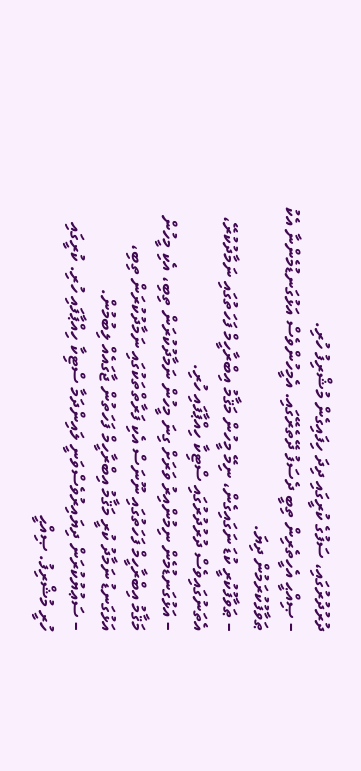ދުރުދުރުގައި، ސަފުގެ ކުރީގައި ދިދަ ހިފައިގެން މުޝްރިފު ހުރި.
– ޞިއްޙީ އެހީތެރިން ތިބީ ދެސަފު ދޭތެރޭގައި. އެމީހުންވެސް އަޅުގަނޑުމެންނާ އެކު ޠަވާފުކުރަމުން ދިޔަ.
– ޠަވާފުކުރީ ކުޑަ ނަގައިގެން، ނިމޭ މީހުން މަޤާމު އިބްރާހީމް ފަހަތުގައި ނަމާދުކުރޭ، އެތަނުގައިވެސް ދުރުދުރުގައި ސްޓިކާ ހިއްޕާފައި ހުރި.
– އަޅުގަނޑުމެން ނިމުންއިރު ވަރަށް ގިނަ މީހުން ނަމާދުކުރަން ތިބި، އެކި މީހުން މަޤާމު އިބްރާހީމް ފަހަތުގައި ނޫނަސް އެކި ފަރާތްތަކުގައި ނަމާދުކުރަން ތިބި، އަޅުގަނޑު ނަމާދު ކުރީ މަޤާމު އިބްރާހީމް ފަހަތުން ޖާގައެއް ލިބުމުން.
– ސަޢުޔުކުރަން ދިޔައިރުވެސްވަނީ ލައިންދަމާ ސްޓިކާ ހިއްޕާފައި ހުރި. ކުރީގައި ހުރީ މުޝްރިފު. ޞިއްޙީ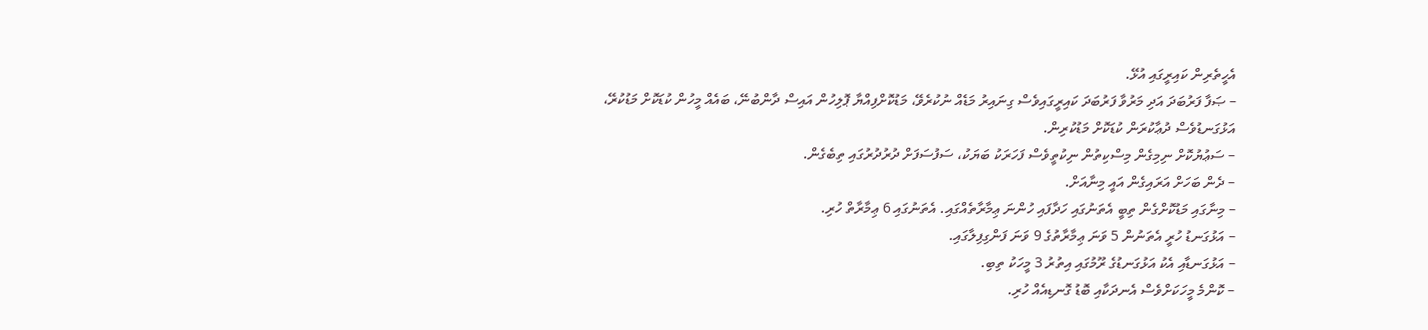އެހީތެރިން ކައިރީގައި އުޅޭ.
– ޞަފާ ފަރުބަދަ އަދި މަރުވާ ފަރުބަދަ ކައިރީގައިވެސް ގިނައިރު މަޑެއް ނުކުރެވޭ، މަޑުކޮށްފިއްޔާ ޕޮލިހުން އައިސް ދާންބުނޭ، ބައެއް މީހުން ކުޑަކޮށް މަޑުކުރޭ، އަޅުގަނޑުވެސް ދުޢާކުރަން ކުޑަކޮށް މަޑުކުރިން.
– ސަޢުޔުކޮށް ނިމިގެން މިސްކިތުން ނިކުތީވެސް ފަހަރަކު ބަޔަކު، ސަފުސަފަށް ދުރުދުރުގައި ތިބެގެން.
– ދެން ބަހަށް އަރައިގެން އައީ މިނާއަށް.
– މިނާގައި މަޑުކޮށްގެން ތިބީ އެތަނުގައި ހަދާފައި ހުންނަ ޢިމާރާތެއްގައި. އެތަނުގައި 6 ޢިމާރާތް ހުރި.
– އަޅުގަނޑު ހުރީ އެތަނުން 5 ވަނަ ޢިމާރާތުގެ 9 ވަނަ ފަންގިފިލާގައި.
– އަޅުގަނޑާއި އެކު އަޅުގަނޑުގެ ރޫމުގައި އިތުރު 3 މީހަކު ތިބި.
– ކޮންމެ މީހަކަށްވެސް އެނދަކާއި ބޮޑު ގޮނޑިއެއް ހުރި.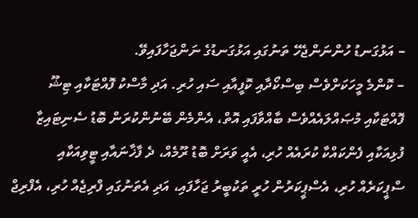– އަޅުގަނޑު ހުންނަންޖެހޭ ތަނުގައި އަޅުގަނޑުގެ ނަންޖަހާފައިވޭ.
– ކޮންމެ މީހަކަށްވެސް ބިސްކޯދާއި ކޮފީއާއި ސައި ހުރި. އަދި މާސްކު ފޮއްޓަކާއި ޓިޝޫ ފޮއްޓަކާއި މުޞައްލައެއްވެސް ބާއްވާފައި އޮތް، އެންމެން ބޭނުންކުރަން ބޮޑު ސެނިޓައިޒާ ފުޅިއަކާއި ފެންކައްކާ ކުރައެއް ހުރި، އެއީ ވަރަށް ބޮޑު ރޫމެއް، ދެ ފާޚާނައާއި ޓީވިއަކާއި ސްޕީކަރެއް ހުރި، އެސްޕީކަރުން ހުރީ ތަކުބީރު ޖަހާފައި، އަދި އެތަނުގައި ފްރިޖެއް ހުރި، އެފްރިޖް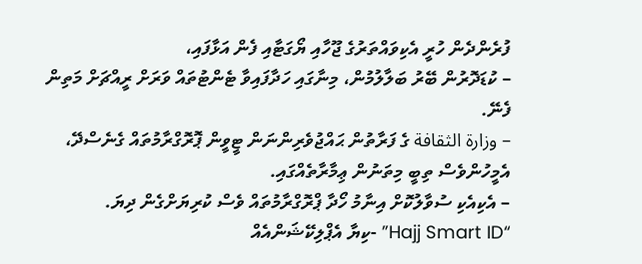ފުރެންދެން ހުރީ އެކިވައްތަރުގެ ޖޫހާއި ޔޯގަޓާއި ފެން އަޅާފައި،
– ކުޑަދޮރުން ބޭރު ބަލާލުމުން، މިނާގައި ހަދާފައިވާ ޓެންޓުތައް ވަރަށް ރީއްޗަށް މަތިން ފެނޭ.
– وزارة الثقافة ގެ ފަރާތުން ޙައްޖުވެރިންނަން ޓީވީން ޕޮރޮގްރާމުތައް ގެނެސްދޭ، އެމީހުންވެސް ތިބީ މިތަނުން ޢިމާރާތެއްގައި.
– އެކިއެކި ސުވާލުކޮށް އިނާމު ހޯދާ ޕްރޮގްރާމުތައް ވެސް ކުރިޔަށްގެން ދިޔަ.
“Hajj Smart ID” -ކިޔާ އެޕްލިކޭޝަންއެއް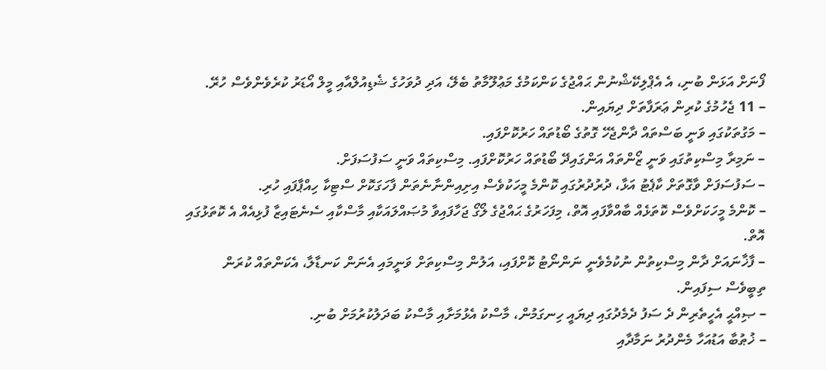ފޯނަށް އަޅަން ބުނި، އެ އެޕްލިކޭޝްނުން ޙައްޖުގެ ކަންކަމުގެ މަޢުލޫމާތު ބެލޭ، އަދި ދުވަހުގެ ޝެޑިއުލްއާއި މީލް އޯޑަރު ކުރެވެންވެސް ހުރޭ.
– 11 ޖެހުމުގެ ކުރިން ޢަރަފާތަށް ދިޔައިން.
– މަގުތަކުގައި ވަނީ ބަސްތައް ދާންޖެހޭ ގޮތުގެ ބޯޑުތައް ހަރުކޮށްފައި.
– ނަމިރާ މިސްކިތުގައި ވަނީ ޒޯންތައް އަންގައިދޭ ބޯޑުތައް ހަރުކޮށްފައި. މިސްކިތައް ވަނީ ސަފުސަފަށް.
– ސަފުސަފަށް ވާގޮތަށް ކާޕެޓު އަޅާ، ދުރުދުރުގައި ކޮންމެ މީހަކުވެސް އިށިއިންނާނެތަން ފާހަގަކޮށް ސްޓިކާ ހިއްޕާފައި ހުރި.
– ކޮންމެ މީހަކަށްވެސް ކޮތަޅެއް ބާއްވާފައި އޮތް، މިފަހަރުގެ ޙައްޖުގެ ލޯގޯ ޖަހާފައިވާ މުޞައްލައަކާއި މާސްކާއި ސެނެޓައިޒާ ފުޅިއެއް އެ ކޮތަޅުގައި އޮތް.
– ފާޚާނައަށް ދާން މިސްކިތުން ނުކުމެވެނީ ނަންނޯޓު ކޮށްފައި، އަލުން މިސްކިތަށް ވަނީމައި އެނަން ކަނޑާލާ، އެކަންތައް ކުރަން ތިބީވެސް ސިފައިން.
– ޞިއްޙީ އެހީތެރިން ދެ ސަފު ދެމެދުގައި ދިޔައީ ހިނގަމުން، މާސްކު އެޅުމަށާއި މާސްކު ބަދަލުކުރުމަށް ބުނި.
– ޚުޠުބާ އަޑުއަހާ މެންދުރު ނަމާދާއި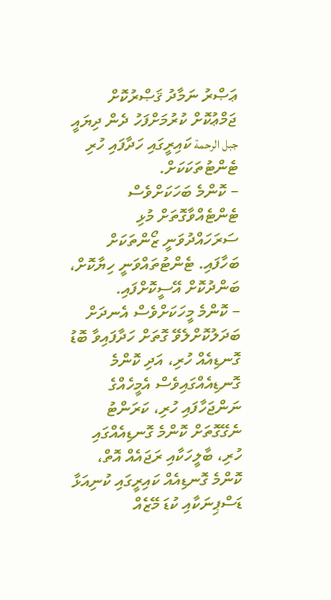ޢަޞްރު ނަމާދު ޤަޞްރުކޮށް ޖަމްޢުކޮށް ކުރުމަށްފަހު ދެން ދިޔައީ جبل الرحمة ކައިރީގައި ހަދާފައި ހުރި ޓެންޓުތަކަކަށް.
– ކޮންމެ ބަހަކަށްވެސް ޓެންޓެއްވާގޮތަށް މުޅި ސަރަހައްދުވަނީ ޒޯންތަކަށް ބަހާފައި. ޓެންޓުތައްވަނީ ހިޔާކޮށް، ބަންދުކޮށް އޭސީކޮށްފައި.
– ކޮންމެ މީހަކަށްވެސް އެނދަށް ބަދަލުކޮށްލެވޭ ގޮތަށް ހަދާފައިވާ ބޮޑު ގޮނޑިއެއް ހުރި، އަދި ކޮންމެ ގޮނޑިއެއްގައިވެސް އެމީހެއްގެ ނަންޖަހާފައި ހުރި، ކަރަންޓު ނެގޭގޮތަށް ކޮންމެ ގޮނޑިއެއްގައި ހުރި، ބާލީހަކާއި ރަޖައެއް އޮތް، ކޮންމެ ގޮނޑިއެއް ކައިރީގައި ކުނިއަޅާ ޑަސްޕިނަކާއި ކުޑަ މޭޒެއް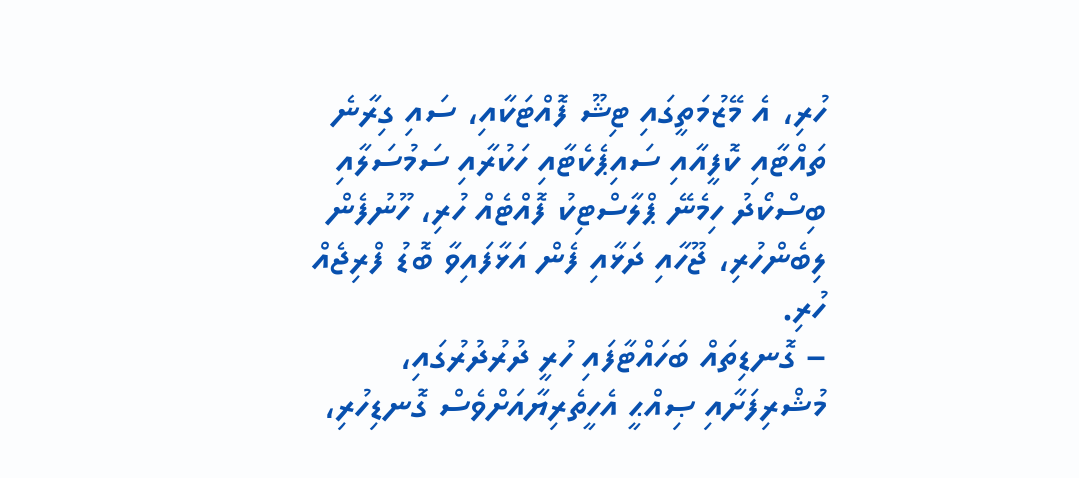ހުރި، އެ މޭޒުމަތީގައި ޓިޝޫ ފޮއްޓަކާއި، ސައި ގިރާނެ ތައްޓާއި ކޮފީއާއި ސައިޕެކެޓާއި ހަކުރާއި ސަމުސަލާއި ބިސްކޯދު ހިމެނޭ ޕްލާސްޓިކު ފޮއްޓެއް ހުރި، ހޫނުފެން ލިބެންހުރި، ޖޫހާއި ދަޅާއި ފެން އަޅާފައިވާ ބޮޑު ފްރިޖެއް ހުރި.
– ގޮނޑިތައް ބަހައްޓާފައި ހުރީ ދުރުދުރުގައި، މުޝްރިފަށާއި ޞިއްޙީ އެހީތެރިޔާއަށްވެސް ގޮނޑިހުރި،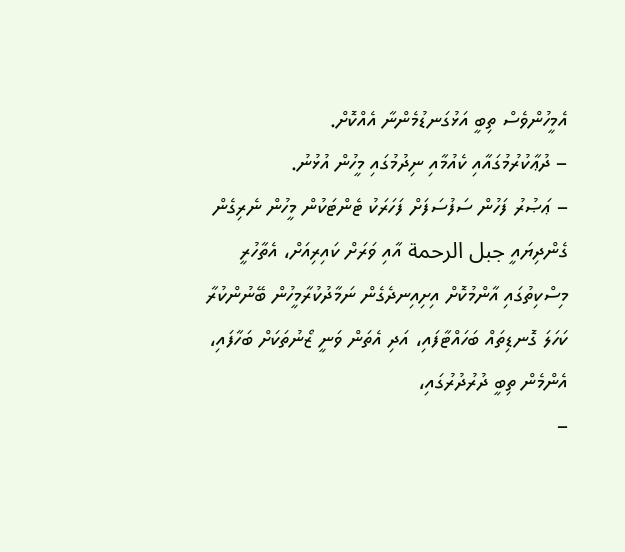އެމީހުންވެސް ތިބީ އަޅުގަނޑުމެންނާ އެއްކޮށް.
– ދުޢާކުރުމުގައާއި ކެއުމާއި ނިދުމުގައި މީހުން އުޅުނު.
– ޢަޞުރު ފަހުން ސަފުސަފަށް ފަހަރަކު ޓެންޓަކުން މީހުން ނެރިގެން ގެންދިޔައީ جبل الرحمة އާއި ވަރަށް ކައިރިއަށް، އެތާހުރީ މިސްކިތުގައި އާންމުކޮށް އިށިއިނދެގެން ނަމާދުކުރާމީހުން ބޭނުންކުރާ ކަހަލަ ގޮނޑިތައް ބަހައްޓާފައި، އަދި އެތަން ވަނީ ޒޯނުތަކަށް ބަހާފައި، އެންމެން ތިބީ ދުރުދުރުގައި،
–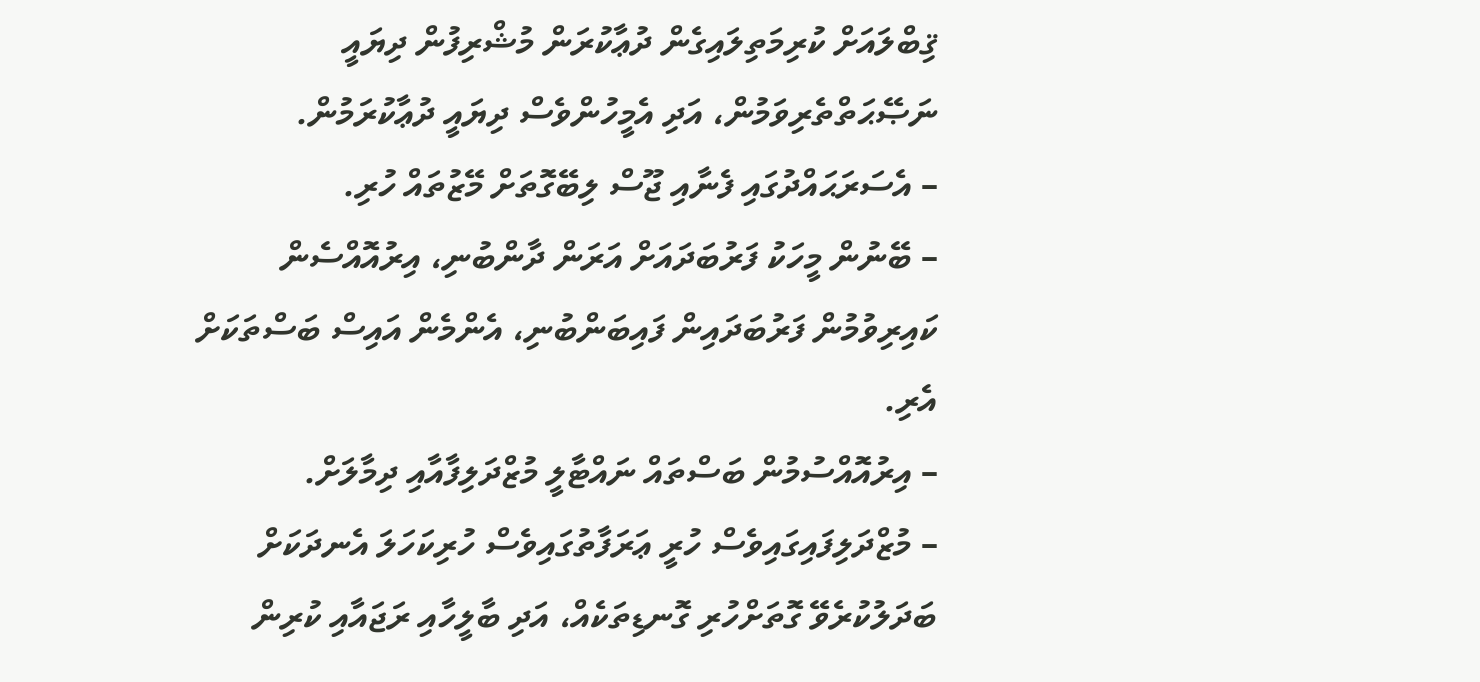ޤިބްލައަށް ކުރިމަތިލައިގެން ދުޢާކުރަން މުޝްރިފުން ދިޔައީ ނަޞޭޙަތްތެރިވަމުން، އަދި އެމީހުންވެސް ދިޔައީ ދުޢާކުރަމުން.
– އެސަރަޙައްދުގައި ފެނާއި ޖޫސް ލިބޭގޮތަށް މޭޒުތައް ހުރި.
– ބޭނުން މީހަކު ފަރުބަދައަށް އަރަން ދާންބުނި، އިރުއޮއްސެން ކައިރިވުމުން ފަރުބަދައިން ފައިބަންބުނި، އެންމެން އައިސް ބަސްތަކަށް އެރި.
– އިރުއޮއްސުމުން ބަސްތައް ނައްޓާލީ މުޒްދަލިފާއާއި ދިމާލަށް.
– މުޒްދަލިފައިގައިވެސް ހުރީ ޢަރަފާތުގައިވެސް ހުރިކަހަލަ އެނދަކަށް ބަދަލުކުރެވޭ ގޮތަށްހުރި ގޮނޑިތަކެއް، އަދި ބާލީހާއި ރަޖައާއި ކުރިން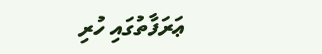ޢަރަފާތުގައި ހުރި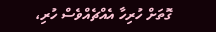ގޮތަށް ހުރިހާ އެއްޗެއްވެސް ހުރި،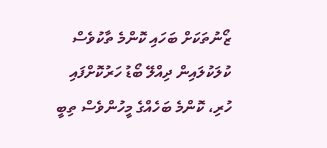ޒޯނުތަކަށް ބަހައި ކޮންމެ ތާކުވެސް ކުލަކުލައިން ދިއްލޭ ބޯޑު ހަރުކޮށްފައި ހުރި، ކޮންމެ ބަހެއްގެ މީހުންވެސް ތިބީ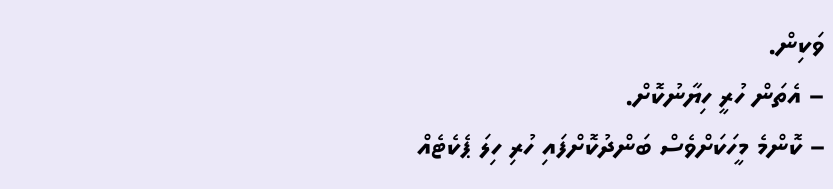ވަކިން.
– އެތަން ހުރީ ހިޔާނުކޮށް.
– ކޮންމެ މީހަކަށްވެސް ބަންދުކޮށްފައި ހުރި ހިލަ ޕެކެޓެއް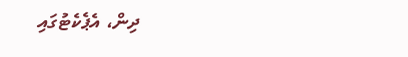ދިން، އެޕެކެޓުގައި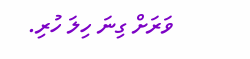ވަރަށް ގިނަ ހިލަ ހުރި.